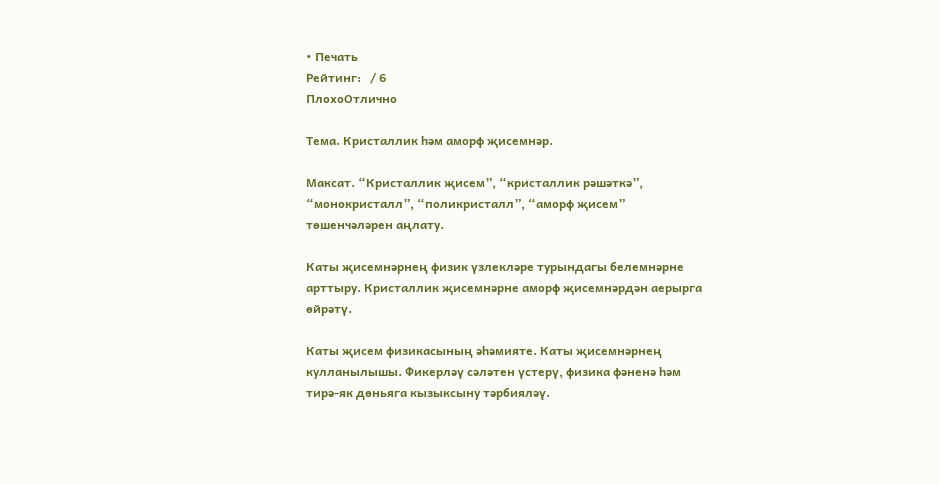• Печать
Рейтинг:   / 6
ПлохоОтлично

Тема. Кристаллик һәм аморф җисемнәр.

Максат. “Кристаллик җисем”, “кристаллик рәшәткә”, “монокристалл”, “поликристалл”, “аморф җисем” төшенчәләрен аңлату.

Каты җисемнәрнең физик үзлекләре турындагы белемнәрне арттыру. Кристаллик җисемнәрне аморф җисемнәрдән аерырга өйрәтү.

Каты җисем физикасының әһәмияте. Каты җисемнәрнең кулланылышы. Фикерләү сәләтен үстерү, физика фәненә һәм тирә-як дөньяга кызыксыну тәрбияләү.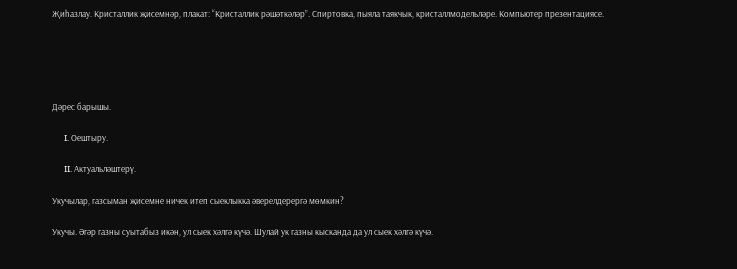Җиһазлау. Кристаллик җисемнәр, плакат: “Кристаллик рәшәткәләр”. Спиртовка, пыяла таякчык, кристаллмодельләре. Компьютер презентациясе.





Дәрес барышы.

      I. Оештыру.

      II. Актуальләштерү.

Укучылар, газсыман җисемне ничек итеп сыеклыкка әверелдерергә мөмкин?

Укучы. Әгәр газны суытабыз икән, ул сыек хәлгә күчә. Шулай ук газны кысканда да ул сыек хәлгә күчә.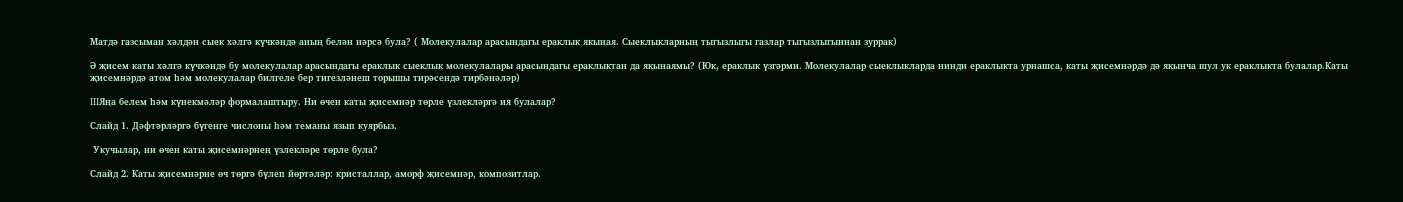Матдә газсыман хәлдән сыек хәлгә күчкәндә аның белән нәрсә була? ( Молекулалар арасындагы ераклык якыная. Сыеклыкларның тыгызлыгы газлар тыгызлыгыннан зуррак)

Ә җисем каты хәлгә күчкәндә бу молекулалар арасындагы ераклык сыеклык молекулалары арасындагы ераклыктан да якынаямы? (Юк, ераклык үзгәрми. Молекулалар сыеклыкларда нинди ераклыкта урнашса, каты җисемнәрдә дә якынча шул ук ераклыкта булалар.Каты җисемнәрдә атом һәм молекулалар билгеле бер тигезләнеш торышы тирәсендә тирбәнәләр)

IIIЯңа белем һәм күнекмәләр формалаштыру. Ни өчен каты җисемнәр төрле үзлекләргә ия булалар?

Слайд 1. Дәфтәрләргә бүгенге числоны һәм теманы язып куярбыз.

 Укучылар, ни өчен каты җисемнәрнең үзлекләре төрле була?

Слайд 2. Каты җисемнәрне өч төргә бүлеп йөртәләр: кристаллар, аморф җисемнәр, композитлар.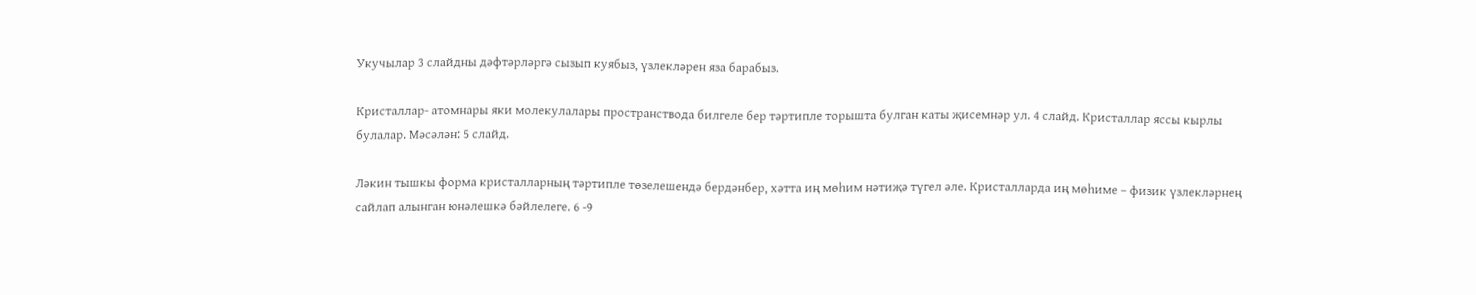Укучылар 3 слайдны дәфтәрләргә сызып куябыз, үзлекләрен яза барабыз.

Кристаллар- атомнары яки молекулалары пространствода билгеле бер тәртипле торышта булган каты җисемнәр ул. 4 слайд. Кристаллар яссы кырлы булалар. Мәсәлән: 5 слайд.

Ләкин тышкы форма кристалларның тәртипле төзелешендә бердәнбер, хәтта иң мөһим нәтиҗә түгел әле. Кристалларда иң мөһиме – физик үзлекләрнең сайлап алынган юнәлешкә бәйлелеге. 6 -9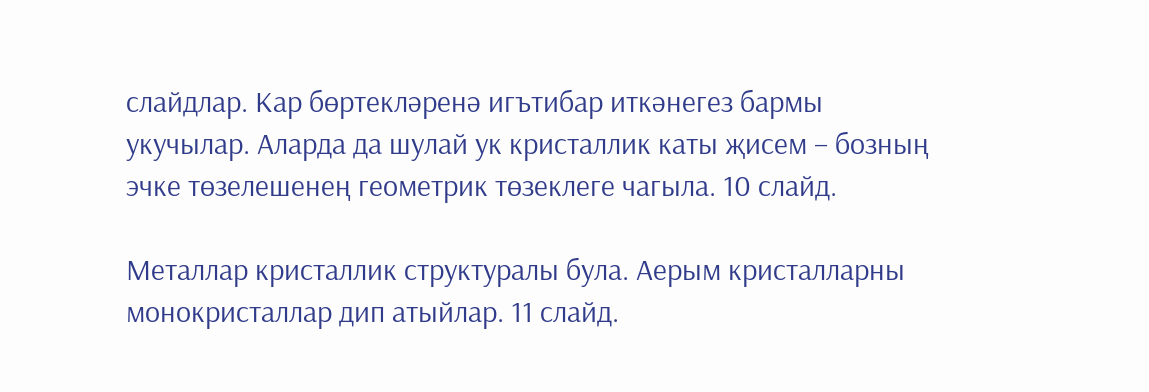слайдлар. Кар бөртекләренә игътибар иткәнегез бармы укучылар. Аларда да шулай ук кристаллик каты җисем – бозның эчке төзелешенең геометрик төзеклеге чагыла. 10 слайд.

Металлар кристаллик структуралы була. Аерым кристалларны монокристаллар дип атыйлар. 11 слайд.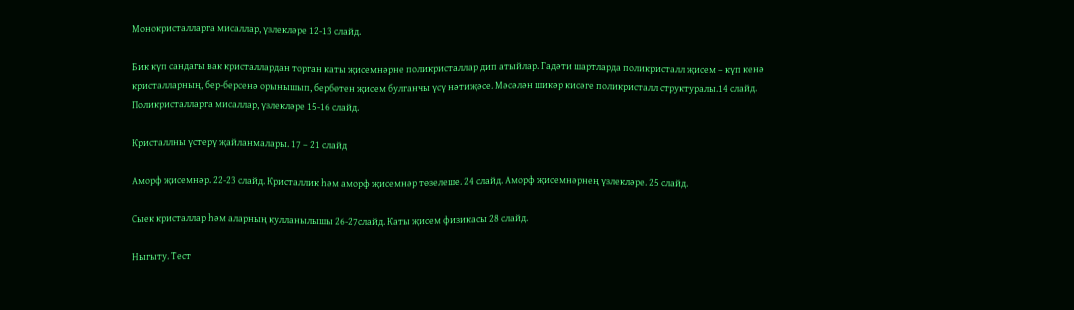Монокристалларга мисаллар, үзлекләре 12-13 слайд.

Бик күп сандагы вак кристаллардан торган каты җисемнәрне поликристаллар дип атыйлар. Гадәти шартларда поликристалл җисем – күп кенә кристалларның, бер-берсенә орынышып, бербөтен җисем булганчы үсү нәтиҗәсе. Мәсәлән шикәр кисәге поликристалл структуралы.14 слайд. Поликристалларга мисаллар, үзлекләре 15-16 слайд.

Кристаллны үстерү җайланмалары. 17 – 21 слайд

Аморф җисемнәр. 22-23 слайд. Кристаллик һәм аморф җисемнәр төзелеше. 24 слайд. Аморф җисемнәрнең үзлекләре. 25 слайд.

Сыек кристаллар һәм аларның кулланылышы 26-27слайд. Каты җисем физикасы 28 слайд.

Ныгыту. Тест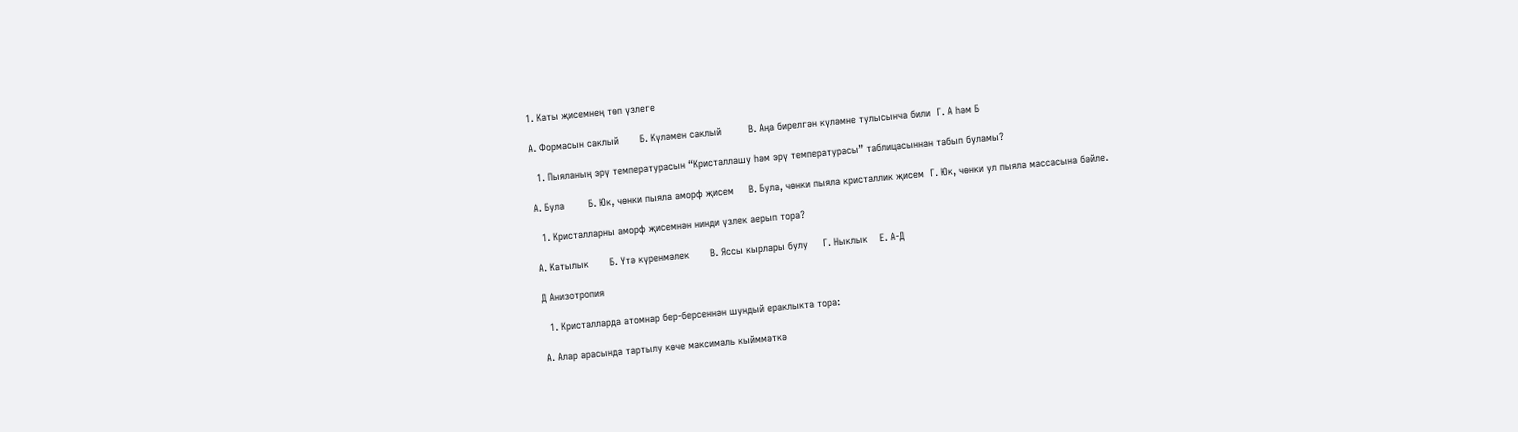1. Каты җисемнең төп үзлеге

А. Формасын саклый       Б. Күләмен саклый         В. Аңа бирелгән күләмне тулысынча били  Г. А һәм Б

  1. Пыяланың эрү температурасын “Кристаллашу һәм эрү температурасы” таблицасыннан табып буламы?

А. Була        Б. Юк, чөнки пыяла аморф җисем     В. Була, чөнки пыяла кристаллик җисем  Г. Юк, чөнки ул пыяла массасына бәйле.

  1. Кристалларны аморф җисемнән нинди үзлек аерып тора?

А. Катылык       Б. Үтә күренмәлек       В. Яссы кырлары булу     Г. Ныклык    Е. А-Д

Д Анизотропия

  1. Кристалларда атомнар бер-берсеннән шундый ераклыкта тора:

А. Алар арасында тартылу көче максималь кыйммәткә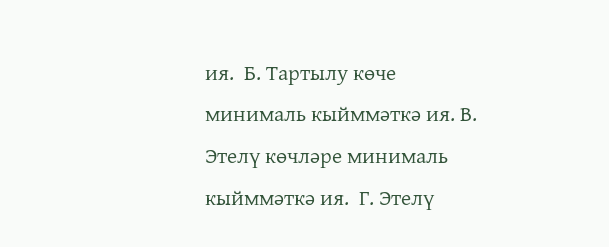ия.  Б. Тартылу көче минималь кыйммәткә ия. В. Этелү көчләре минималь кыйммәткә ия.  Г. Этелү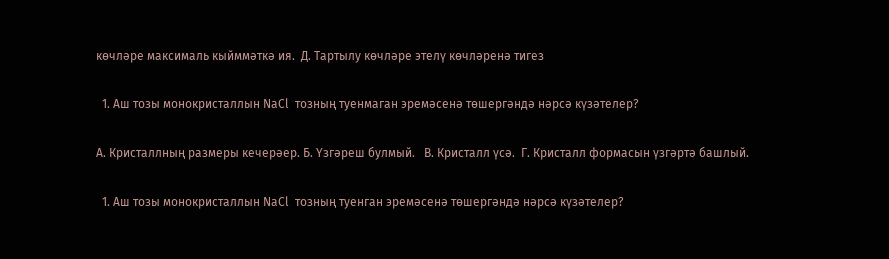көчләре максималь кыйммәткә ия.  Д. Тартылу көчләре этелү көчләренә тигез

  1. Аш тозы монокристаллын NaCl  тозның туенмаган эремәсенә төшергәндә нәрсә күзәтелер?

А. Кристаллның размеры кечерәер. Б. Үзгәреш булмый.   В. Кристалл үсә.  Г. Кристалл формасын үзгәртә башлый.

  1. Аш тозы монокристаллын NaCl  тозның туенган эремәсенә төшергәндә нәрсә күзәтелер?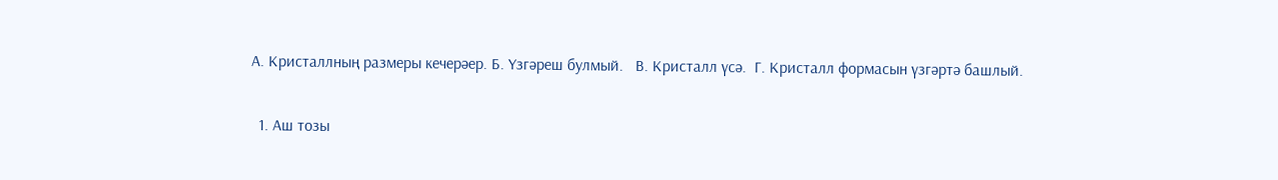А. Кристаллның размеры кечерәер. Б. Үзгәреш булмый.   В. Кристалл үсә.  Г. Кристалл формасын үзгәртә башлый.

  1. Аш тозы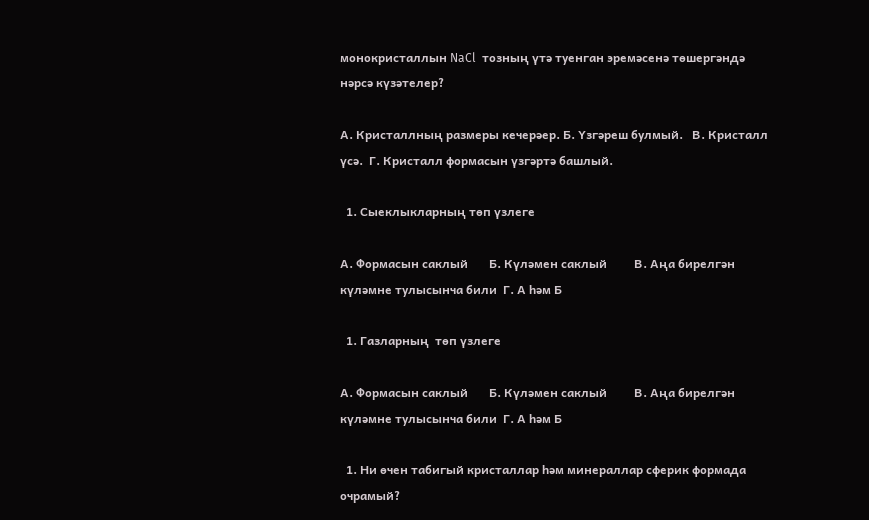монокристаллын NaCl  тозның үтә туенган эремәсенә төшергәндә нәрсә күзәтелер?

А. Кристаллның размеры кечерәер. Б. Үзгәреш булмый.   В. Кристалл үсә.  Г. Кристалл формасын үзгәртә башлый.

  1. Сыеклыкларның төп үзлеге

А. Формасын саклый       Б. Күләмен саклый         В. Аңа бирелгән күләмне тулысынча били  Г. А һәм Б

  1. Газларның  төп үзлеге

А. Формасын саклый       Б. Күләмен саклый         В. Аңа бирелгән күләмне тулысынча били  Г. А һәм Б

  1. Ни өчен табигый кристаллар һәм минераллар сферик формада  очрамый?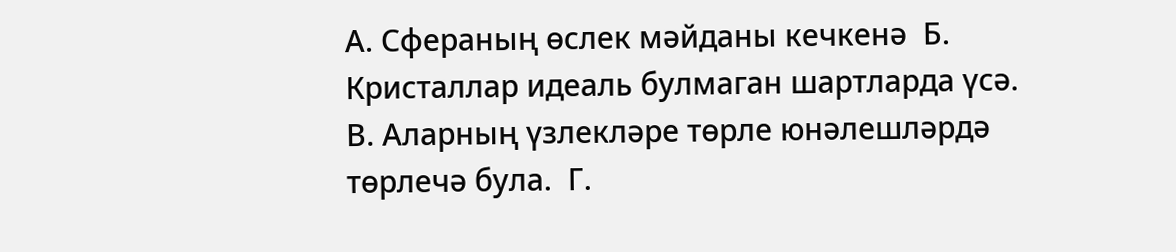А. Сфераның өслек мәйданы кечкенә  Б. Кристаллар идеаль булмаган шартларда үсә.  В. Аларның үзлекләре төрле юнәлешләрдә төрлечә була.  Г.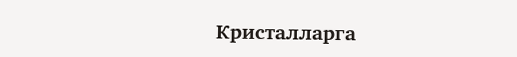Кристалларга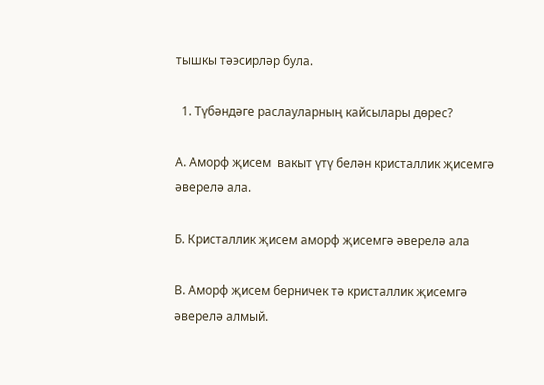тышкы тәэсирләр була.

  1. Түбәндәге раслауларның кайсылары дөрес?

А. Аморф җисем  вакыт үтү белән кристаллик җисемгә әверелә ала.

Б. Кристаллик җисем аморф җисемгә әверелә ала

В. Аморф җисем берничек тә кристаллик җисемгә әверелә алмый.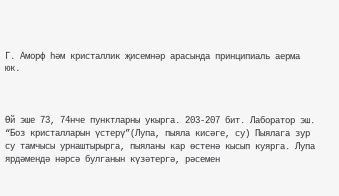Г. Аморф һәм кристаллик җисемнәр арасында принципиаль аерма юк.



Өй эше 73, 74нче пунктларны укырга. 203-207 бит. Лаборатор эш. “Боз кристалларын үстерү”(Лупа, пыяла кисәге, су) Пыялага зур су тамчысы урнаштырырга, пыяланы кар өстенә кысып куярга. Лупа ярдәмендә нәрсә булганын күзәтергә, рәсемен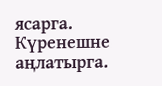ясарга. Күренешне аңлатырга.